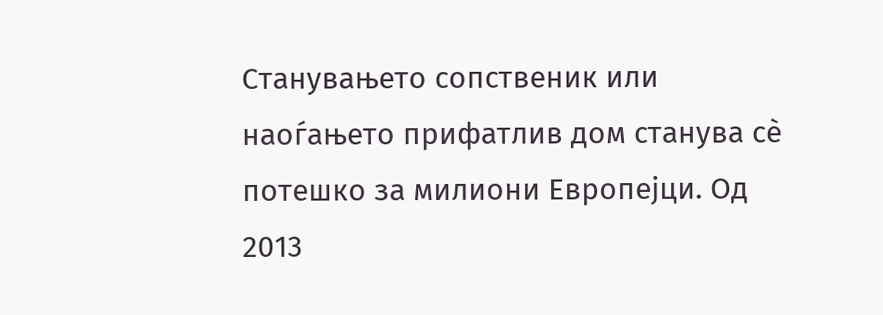Станувањето сопственик или наоѓањето прифатлив дом станува сè потешко за милиони Европејци. Од 2013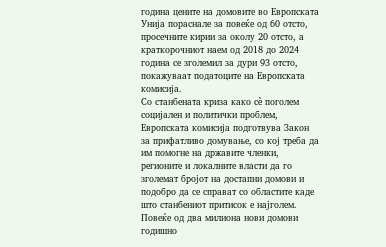година цените на домовите во Европската Унија пораснале за повеќе од 60 отсто, просечните кирии за околу 20 отсто, а краткорочниот наем од 2018 до 2024 година се зголемил за дури 93 отсто, покажуваат податоците на Европската комисија.
Со станбената криза како сè поголем социјален и политички проблем, Европската комисија подготвува Закон за прифатливо домување, со кој треба да им помогне на државите членки, регионите и локалните власти да го зголемат бројот на достапни домови и подобро да се справат со областите каде што станбениот притисок е најголем.
Повеќе од два милиона нови домови годишно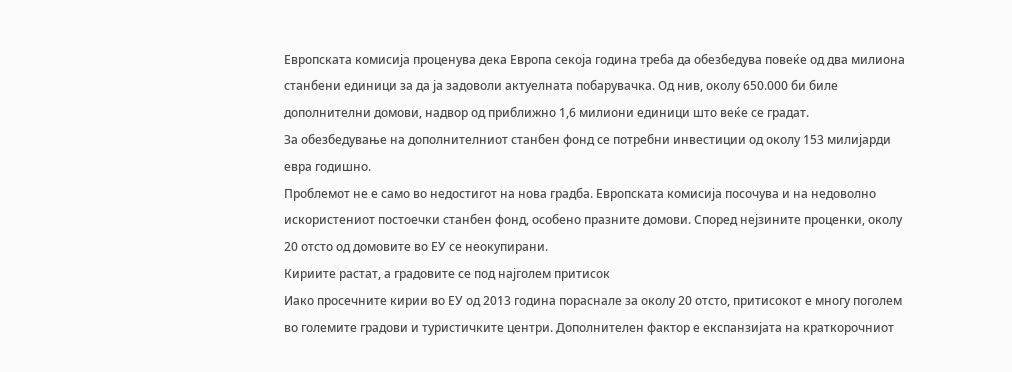Европската комисија проценува дека Европа секоја година треба да обезбедува повеќе од два милиона станбени единици за да ја задоволи актуелната побарувачка. Од нив, околу 650.000 би биле дополнителни домови, надвор од приближно 1,6 милиони единици што веќе се градат.
За обезбедување на дополнителниот станбен фонд се потребни инвестиции од околу 153 милијарди евра годишно.
Проблемот не е само во недостигот на нова градба. Европската комисија посочува и на недоволно искористениот постоечки станбен фонд, особено празните домови. Според нејзините проценки, околу 20 отсто од домовите во ЕУ се неокупирани.
Кириите растат, а градовите се под најголем притисок
Иако просечните кирии во ЕУ од 2013 година пораснале за околу 20 отсто, притисокот е многу поголем во големите градови и туристичките центри. Дополнителен фактор е експанзијата на краткорочниот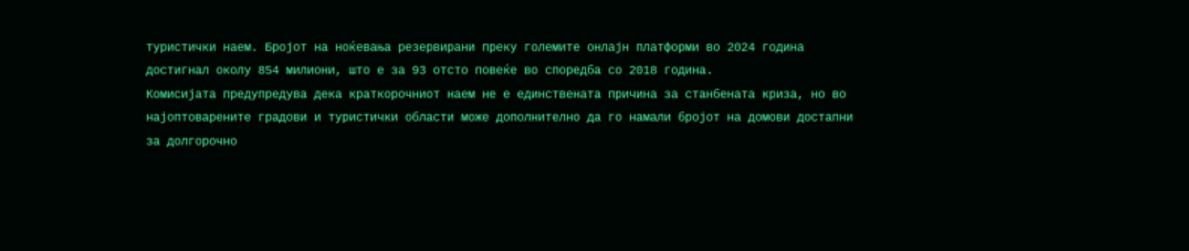туристички наем. Бројот на ноќевања резервирани преку големите онлајн платформи во 2024 година достигнал околу 854 милиони, што е за 93 отсто повеќе во споредба со 2018 година.
Комисијата предупредува дека краткорочниот наем не е единствената причина за станбената криза, но во најоптоварените градови и туристички области може дополнително да го намали бројот на домови достапни за долгорочно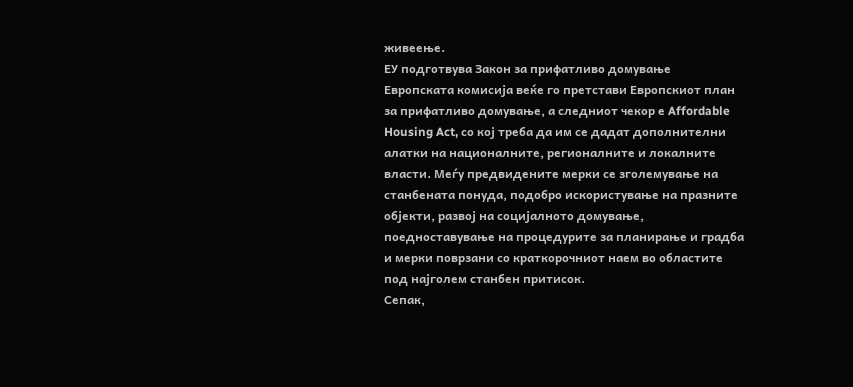живеење.
ЕУ подготвува Закон за прифатливо домување
Европската комисија веќе го претстави Европскиот план за прифатливо домување, а следниот чекор е Affordable Housing Act, со кој треба да им се дадат дополнителни алатки на националните, регионалните и локалните власти. Меѓу предвидените мерки се зголемување на станбената понуда, подобро искористување на празните објекти, развој на социјалното домување, поедноставување на процедурите за планирање и градба и мерки поврзани со краткорочниот наем во областите под најголем станбен притисок.
Сепак,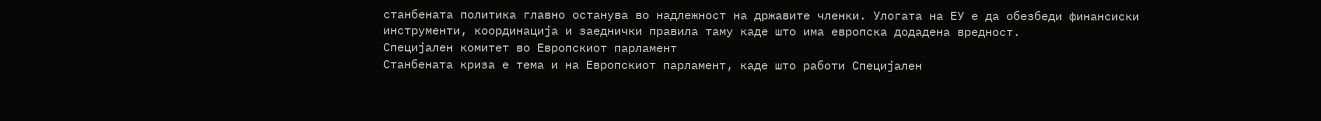станбената политика главно останува во надлежност на државите членки. Улогата на ЕУ е да обезбеди финансиски инструменти, координација и заеднички правила таму каде што има европска додадена вредност.
Специјален комитет во Европскиот парламент
Станбената криза е тема и на Европскиот парламент, каде што работи Специјален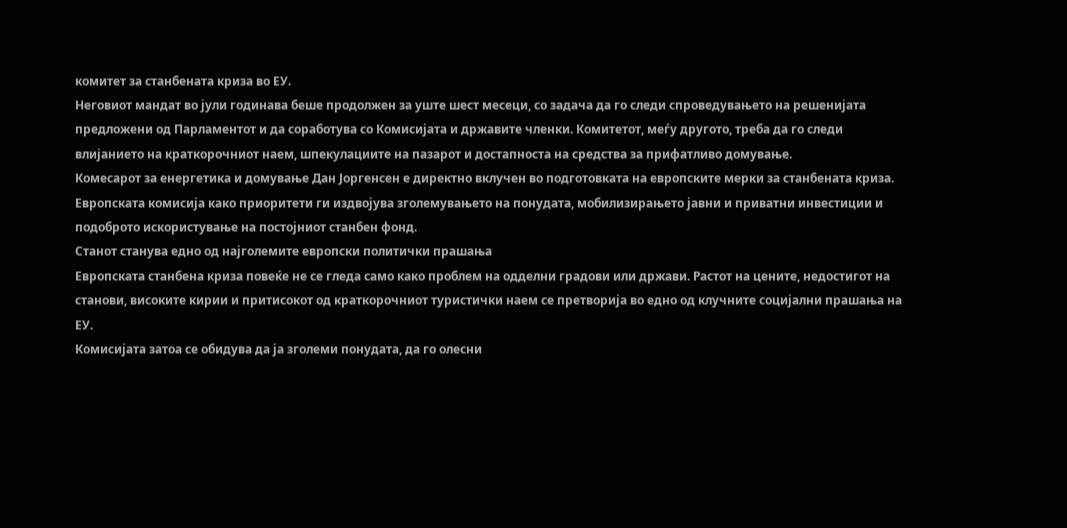комитет за станбената криза во ЕУ.
Неговиот мандат во јули годинава беше продолжен за уште шест месеци, со задача да го следи спроведувањето на решенијата предложени од Парламентот и да соработува со Комисијата и државите членки. Комитетот, меѓу другото, треба да го следи влијанието на краткорочниот наем, шпекулациите на пазарот и достапноста на средства за прифатливо домување.
Комесарот за енергетика и домување Дан Јоргенсен е директно вклучен во подготовката на европските мерки за станбената криза. Европската комисија како приоритети ги издвојува зголемувањето на понудата, мобилизирањето јавни и приватни инвестиции и подоброто искористување на постојниот станбен фонд.
Станот станува едно од најголемите европски политички прашања
Европската станбена криза повеќе не се гледа само како проблем на одделни градови или држави. Растот на цените, недостигот на станови, високите кирии и притисокот од краткорочниот туристички наем се претворија во едно од клучните социјални прашања на ЕУ.
Комисијата затоа се обидува да ја зголеми понудата, да го олесни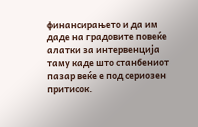финансирањето и да им даде на градовите повеќе алатки за интервенција таму каде што станбениот пазар веќе е под сериозен притисок.